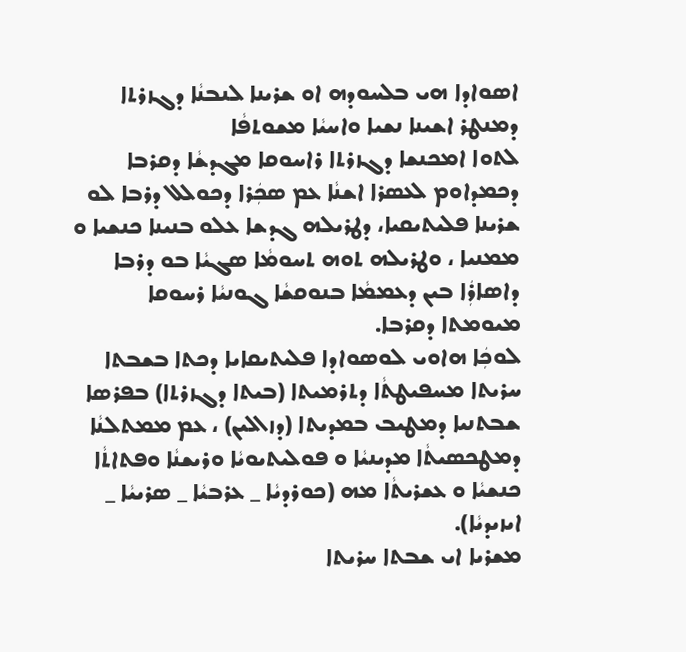ܐܣܘܐܕܐ ܗܝ ܒܠܚܘܕܗ ܐܘ ܫܪܝܢܐ ܠܢܒܢܵܐ ܕܓܙܪܬܐ ܕܡܢܛܪ ܐܫܝܢܐ ܢܫܝܐ ܘܐܚܝܵܐ ܡܫܘܬܦܵܐ
ܠܬܘܐ ܐܡܟܢܫܐ ܕܓܙܪܬܐ ܪܐܚܘܩܐ ܡܓܕܫܵܐ ܕܩܪܒܐ ܕܟܡܕܐܘܡ ܠܥܣܪܐ ܐܫܢܵܐ ܥܡ ܣܟܲܪܐ ܕܟܘܠܠ ܕܪܒܐ ܠܘ ܫܪܝܢܐ ܦܠܝܬܝܩܝܐ، ܕܛܪܝܠܗ ܓܕܫܐ ܥܠܘ ܒܢܝܢܐ ܟܢܫܝܐ ܘ ܡܡܢܝܐ ، ܘܛܪܝܠܗ ܬܘܗ ܬܚܘܡܵܐ ܣܓܝܵܐ ܒܘ ܕܪܒܐ ܕܐܣܐܪܲܐ ܒܝܢ ܕܥܡܡܵܐ ܒܢܘܩܫܵܐ ܓܘܢܝܵܐ ܪܚܘܩܐ ܡܝܘܡܬܐ ܕܩܪܒܐ.
ܠܘܟܲܐ ܗܐܘܝ ܠܘܣܘܐܕܐ ܦܠܝܬܝܩܐܝܐ ܕܟܬܐ ܒܫܒܬܐ ܚܪܝܬܐ ܡܚܦܝܛܬܵܐ ܕܬܪܡܝܬܐ (ܒܝܬܐ ܕܓܙܪܬܐ) ܒܦܪܣܐ ܫܒܬܢܝܐ ܕܡܛܝܒ ܒܡܕܝܬܐ (ܕܙܐܠܝܢ) ، ܥܡ ܡܡܬܠܢܵܐ ܕܡܛܟܣܝܬܵܐ ܡܕܝܢܝܵܐ ܘ ܦܘܠܝܬܝܘܝܵܐ ܘܪܝܫܢܵܐ ܘܦܬܐܬܵܐ ܟܢܫܝܵܐ ܘ ܥܫܪܝܬܵܐ ܡܗ (ܟܘܪܕܝܵܐ _ ܥܪܒܝܵܐ _ ܣܪܝܝܵܐ _ ܐܝܙܝܕܝܵܐ).
ܡܫܪܝܐ ܐܝ ܫܒܬܐ ܚܪܝܬܐ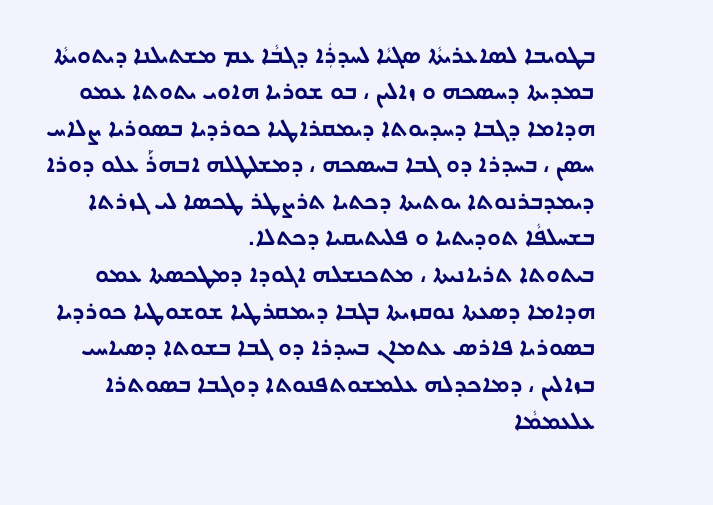ܒܛܘܝܒܐ ܠܣܐܥܪܝܬܵܐ ܣܓܝܵܐ ܠܚܕܪܲܐ ܕܓܒܵܐ ܥܡ ܡܫܬܝܠܢܐ ܕܝܬܘܝܬܵܐ ܒܡܕܝܬܐ ܕܚܣܟܗ ܘ ܙܐܠܝܢ ، ܒܘ ܫܘܪܝܐ ܗܐܘܝ ܝܬܘܬܐ ܥܡܘ ܗܕܐܡܐ ܕܓܒܐ ܕܚܕܝܘܬܐ ܕܝܡܩܪܐܛܝܐ ܟܘܪܕܝܐ ܒܣܘܪܝܐ ܨܠܐܚ ܚܣܢ ، ܒܚܕܪܐ ܕܘ ܓܒܐ ܒܚܣܟܗ ، ܕܡܫܠܛܠܗ ܐܒܗܪܰ ܥܠܘ ܕܘܪܐ ܕܝܡܕܒܪܢܘܬܐ ܝܘܬܝܬܐ ܕܟܬܝܐ ܬܪܨܛܪ ܛܟܣܐ ܠܝ ܓܙܪܬܐ ܒܫܚܠܦܵܐ ܬܘܕܝܬܝܐ ܘ ܦܠܝܬܝܩܝܐ ܕܟܬܠܐ.
ܒܝܬܘܬܐ ܬܪܝܐܢܝܬܐ ، ܡܬܟܢܫܠܗ ܐܓܘܕܐ ܕܡܛܟܣܬܐ ܥܡܘ ܗܕܐܡܐ ܕܣܥܬܐ ܢܘܩܙܝܬܐ ܒܓܒܐ ܕܝܡܩܪܛܝܐ ܫܘܫܘܛܝܐ ܟܘܪܕܝܐ ܒܣܘܪܝܐ ܦܐܪܣ ܥܬܡܐܢ ܒܚܕܪܐ ܕܘ ܓܒܐ ܒܫܘܬܐ ܕܣܝܐܚܝ ܒܙܐܠܝܢ ، ܕܡܐܟܕܠܗ ܥܠܡܫܘܬܦܢܘܬܐ ܕܘܓܒܐ ܒܣܘܬܪܐ ܥܠܥܡܡܵܐ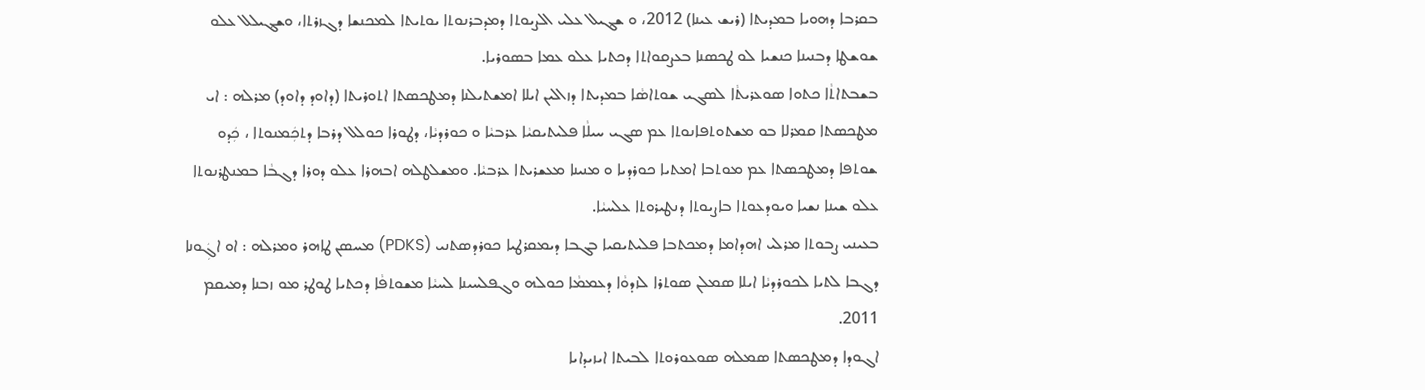ܒܩܪܒܐ ܕܗܘܝܐ ܒܡܕܝܬܐ (ܪܝܫ ܥܝܢܐ) 2012، ܘ ܫܔܝܠ ܥܠܝ ܐܠܨܝܘܬܐ ܕܡܕܒܪܢܘܬܐ ܝܘܬܝܬܐ ܠܡܟܢܫܐ ܕܓܙܪܬܐ، ܘܫܔܝܠܠ ܥܠܘ ܫܘܫܛܐ ܕܒܢܝܢܐ ܟܢܫܝܐ ܠܘ ܛܟܣܢܐ ܒܥܨܩܘܐܬܐ ܕܟܬܝܐ ܥܠܘ ܥܡܐ ܒܣܘܪܝܐ.
ܒܫܒܬܐܬܵܐ ܟܬܘܐ ܣܘܥܪܝܬܵܐ ܠܣܓܝ ܫܘܬܐܣܵܐ ܒܡܕܝܬܐ ܕܙܐܠܝܢ ܐܝܠܐ ܐܡܫܬܝܠܢܐ ܕܡܛܟܣܬܐ ܐܬܘܪܝܬܐ (ܕܐܘܕ ܕܐܘܕ) ܡܪܠܗ : ܐܝ ܡܛܟܣܬܐ ܩܡܪܠܐ ܒܘ ܡܫܬܘܬܦܐܢܘܬܐ ܥܡ ܣܓܝ ܚܝܠܵܐ ܦܠܝܬܝܩܝܵܐ ܥܪܒܝܵܐ ܘ ܟܘܪܕܝܵܐ، ܕܛܘܪܐ ܟܘܠܠ ܕܪܒܐ ܕܬܟܲܡܢܘܬܐ ، ܟܲܕܘ ܫܘܬܦܐ ܕܡܛܟܣܬܐ ܥܡ ܡܘܬܒܐ ܐܡܬܝܐ ܟܘܪܕܝܐ ܘ ܡܢܝܢܐ ܡܥܫܪܝܬܐ ܥܪܒܝܵܐ. ܘܡܫܠܛܠܗ ܐܒܗܪܐ ܥܠܘ ܕܘܪܐ ܕܓܒܵܐ ܒܡܢܛܪܢܘܬܐ ܥܠܘ ܫܝܢܐ ܢܫܝܐ ܘܝܘܕܥܘܬܐ ܒܐܨܝܘܬܐ ܕܢܛܝܪܘܬܐ ܥܠܚܝܵܐ.
ܒܥܝܢܝ ܨܒܘܬܐ ܡܪܠܝ ܐܗܕܐܡܐ ܕܡܟܬܒܐ ܦܠܝܬܝܩܝܐ ܒܓܒܐ ܕܝܡܩܪܛܝܐ ܟܘܪܕܣܬܢܝ (PDKS) ܡܚܣܢ ܛܐܗܪ ܘܡܪܠܗ : ܐܘ ܐܓܲܘܢܐ ܕܓܒܐ ܠܬܝܐ ܠܟܘܪܕܝܵܐ ܐܝܠܐ ܣܡܠܢ ܣܘܬܪܐ ܠܙܕܘܵܐ ܕܥܡܡܵܐ ܟܘܠܗ ܘܓܦܠܚܝܢܐ ܠܚܝܵܐ ܡܫܘܬܦܵܐ ܕܟܬܝܐ ܛܘܛܪ ܡܘ ܙܒܢܐ ܕܡܝܩܡ 2011.
ܐܓܘܕܐ ܕܡܛܟܣܬܐ ܣܡܠܗ ܣܘܥܘܪܘܬܐ ܠܒܝܬܐ ܐܝܙܝܕܐܝܐ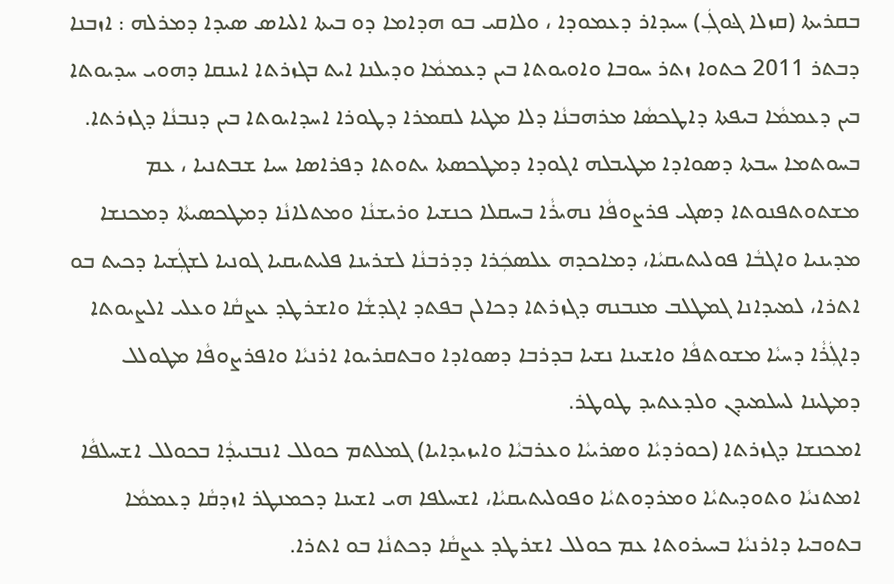ܒܩܪܝܬܐ (ܩܙܠܐ ܔܘܓܲ) ܚܝܕܐܪ ܕܥܡܘܕܐ ، ܘܠܐܩܝ ܒܘ ܗܕܐܡܐ ܕܘ ܒܝܬܐ ܐܠܝܐܣ ܣܝܕܐ ܕܡܪܠܗ : ܐܙܒܢܐ ܕܒܬܪ 2011 ܟܬܘܐ ܙܬܪ ܚܘܒܐ ܘܐܘܝܘܬܐ ܒܝܢ ܕܥܡܡܵܐ ܘܕܝܠܢܐ ܐܝܬ ܒܓܙܪܬܐ ܐܝܢܩܐ ܕܗܘܝ ܚܕܝܘܬܐ ܒܝܢ ܕܥܡܡܵܐ ܒܝܦܬܐ ܕܐܛܟܣܵܐ ܡܪܗܒܢܵܐ ܕܠܐ ܡܛܝܐ ܠܩܡܪܐ ܕܛܘܪܐ ܐܚܕܐܝܘܬܐ ܒܝܢ ܕܢܒܢܵܐ ܕܓܙܪܬܐ.
ܒܚܘܬܡܐ ܚܒܬܐ ܕܣܘܐܕܐ ܡܛܝܒܠܗ ܐܓܘܕܐ ܕܡܛܟܣܬܐ ܝܬܘܬܐ ܕܦܪܐܣܐ ܚܝܐ ܫܒܬܢܝܐ ، ܥܡ ܡܫܬܘܬܦܢܘܬܐ ܕܣܓܝ ܦܪܨܘܦܵܐ ܢܗܝܪܵܐ ܒܚܩܠܐ ܟܢܫܝܐ ܘܪܝܫܢܵܐ ܘܡܬܠܐܢܵܐ ܕܡܛܟܣܝܬܵܐ ܕܡܟܢܫܐ ܡܕܝܢܝܐ ܘܐܓܒܵܐ ܦܘܠܝܬܝܩܝܵܐ، ܕܡܐܟܕܗ ܥܠܣܟܲܪܐ ܕܕܪܒܢܵܐ ܠܫܪܝܢܐ ܦܠܝܬܝܩܝܐ ܓܘܢܝܐ ܠܫܓܲܫܝܐ ܕܟܝܬ ܒܘ ܐܬܪܐ، ܠܡܝܕܐܢܐ ܓܡܛܠܒ ܡܢܒܢܗ ܕܓܙܪܬܐ ܕܟܐܠܢ ܒܦܬܕ ܐܓܕܫܵܐ ܘܐܫܪܛܕ ܥܨܩܵܐ ܘܥܠܝ ܐܠܨܝܘܬܐ ܕܐܓܲܪܵܐ ܕܚܝܵܐ ܡܫܘܬܦܵܐ ܘܐܫܝܢܐ ܢܫܝܐ ܒܕܪܒܐ ܕܣܘܐܕܐ ܘܒܬܩܪܝܘܐ ܐܪܢܝܵܐ ܘܐܦܪܨܘܦܵܐ ܡܛܘܠܠ ܕܡܛܝܢܐ ܠܚܠܡܝܕܢ ܘܠܕܥܬܝܕ ܛܘܛܪ.
ܐܡܟܢܫܐ ܕܓܙܪܬܐ (ܟܘܪܕܝܵܐ ܘܣܪܝܝܵܐ ܘܥܪܒܝܵܐ ܘܐܝܙܝܕܐܝܐ) ܓܡܠܬܡ ܟܘܠܠ ܐܢܒܢܝܕܵܐ ܒܟܘܠܠ ܐܫܚܠܦܵܐ ܐܡܬܢܝܵܐ ܘܬܘܕܝܬܝܵܐ ܘܡܪܕܘܬܝܵܐ ܘܦܘܠܝܬܝܩܝܵܐ، ܐܫܚܠܦܐ ܗܝ ܐܫܝܢܐ ܕܟܡܢܛܪ ܐܙܕܩܵܐ ܕܥܡܡܵܐ ܒܬܘܒܝܐ ܕܐܪܢܝܵܐ ܒܚܝܪܘܬܐ ܥܡ ܟܘܠܠ ܐܫܪܛܕ ܥܨܩܵܐ ܕܟܬܢܵܐ ܒܘ ܐܬܪܐ.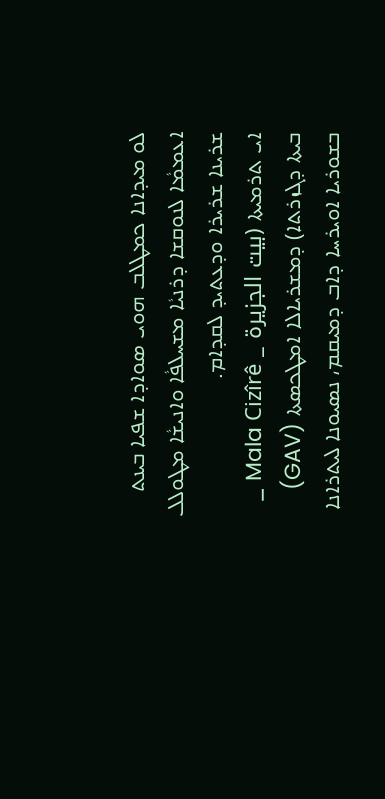ܠܘ ܡܝܕܐܢܐ ܟܡܛܠܒ ܗܘܝ ܣܘܐܕܐ ܫܦܝܐ ܒܝܢܬ ܐܥܡܡܵܐ ܠܢܘܩܫܐ ܕܪܢܝܵܐ ܡܫܚܠܦܵܐ ܘܐܢܝܫܵܐ ܡܛܘܠܠ ܫܪܝܢܐ ܫܪܝܪܐ ܘܕܥܬܝܕ ܠܩܕܐܡ.
ܐܝ ܬܪܡܝܬܐ (بيت الجزيرة _ Mala Cizîrê _  ܒܝܬܐ ܕܓܙܪܬܐ) ܕܡܫܪܝܐܠܐ ܐܡܛܟܣܬܐ (GAV) ܒܫܘܪܝܐ ܐܘܝܪܚܐ ܕܐܒ ܕܡܝܩܡ، ܢܣܝܘܢܐ ܠܝܬܪܐܢܐ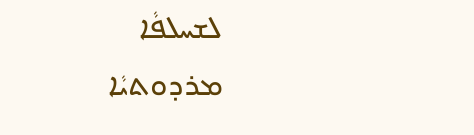ܠܫܚܠܦܵܐ ܡܪܕܘܬܝܵܐ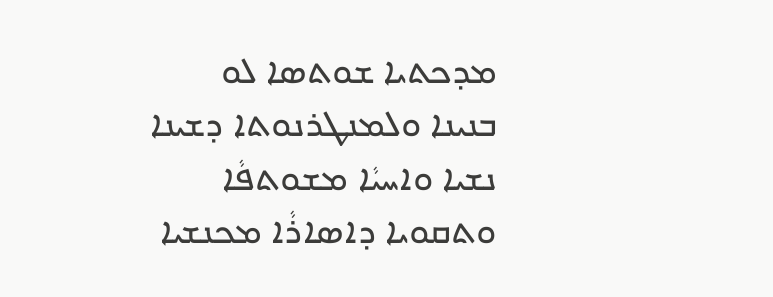ܡܕܟܬܝܐ ܫܘܬܣܐ ܠܘ ܒܢܝܢܐ ܘܠܡܢܛܪܢܘܬܐ ܕܫܝܢܐ ܢܫܝܐ ܘܐܚܝܵܐ ܡܫܘܬܦܵܐ ܘܬܩܘܝܐ ܕܐܣܐܪܵܐ ܡܟܢܫܝܐ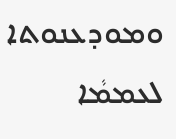ܘܡܘܕܥܢܘܬܐ ܠܥܡܡܵܐ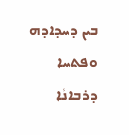ܒܝܢ ܕܚܕܐܕܗ ܘܦܬܚܐ ܕܪܒܐܢܵܐ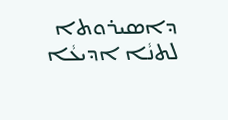ܕܐܣܝܪܘܬܐ ܠܬܢܵܐ ܐܕܝܥܵܐ